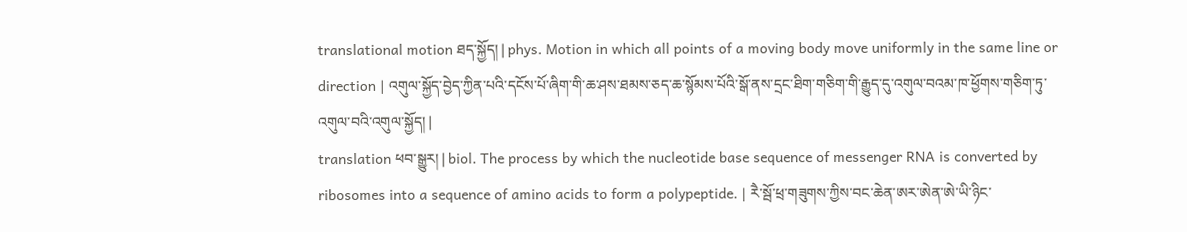translational motion ཐད་སྐྱོད། | phys. Motion in which all points of a moving body move uniformly in the same line or direction | འགུལ་སྐྱོད་བྱེད་ཀྱིན་པའི་དངོས་པོ་ཞིག་གི་ཆ་ཤས་ཐམས་ཅད་ཆ་སྙོམས་པོའི་སྒོ་ནས་དྲང་ཐིག་གཅིག་གི་རྒྱུད་དུ་འགུལ་བའམ་ཁ་ཕྱོགས་གཅིག་ཏུ་འགུལ་བའི་འགུལ་སྐྱོད། |
translation ཕབ་སྒྱུར། | biol. The process by which the nucleotide base sequence of messenger RNA is converted by ribosomes into a sequence of amino acids to form a polypeptide. | རཻ་སྦོ་ཕྲ་གཟུགས་ཀྱིས་བང་ཆེན་ཨར་ཨེན་ཨེ་ཡི་ཉིང་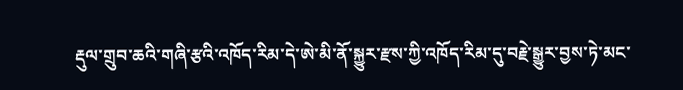རྡུལ་གྲུབ་ཆའི་གཞི་རྩའི་འཁོད་རིམ་དེ་ཨེ་མི་ནོ་སྐྱུར་རྫས་ཀྱི་འཁོད་རིམ་དུ་བརྗེ་སྒྱུར་བྱས་ཏེ་མང་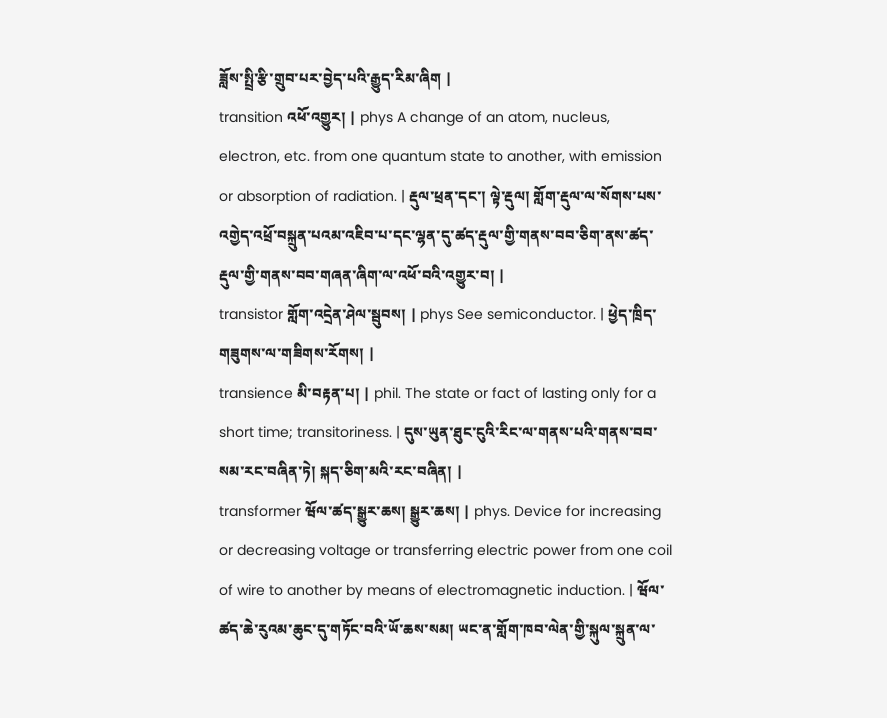ཟློས་སྤྲི་རྩི་གྲུབ་པར་བྱེད་པའི་རྒྱུད་རིམ་ཞིག |
transition འཕོ་འགྱུར། | phys A change of an atom, nucleus, electron, etc. from one quantum state to another, with emission or absorption of radiation. | རྡུལ་ཕྲན་དང་། ལྟེ་རྡུལ། གློག་རྡུལ་ལ་སོགས་པས་འགྱེད་འཕྲོ་བསྐྲུན་པའམ་འཇིབ་པ་དང་ལྷན་དུ་ཚད་རྡུལ་གྱི་གནས་བབ་ཅིག་ནས་ཚད་རྡུལ་གྱི་གནས་བབ་གཞན་ཞིག་ལ་འཕོ་བའི་འགྱུར་བ། |
transistor གློག་འདྲེན་ཤེལ་སྦུབས། | phys See semiconductor. | ཕྱེད་ཁྲིད་གཟུགས་ལ་གཟིགས་རོགས། |
transience མི་བརྟན་པ། | phil. The state or fact of lasting only for a short time; transitoriness. | དུས་ཡུན་ཐུང་ངུའི་རིང་ལ་གནས་པའི་གནས་བབ་སམ་རང་བཞིན་ཏེ། སྐད་ཅིག་མའི་རང་བཞིན། |
transformer ཝོལ་ཚད་སྒྱུར་ཆས། སྒྱུར་ཆས། | phys. Device for increasing or decreasing voltage or transferring electric power from one coil of wire to another by means of electromagnetic induction. | ཝོལ་ཚད་ཆེ་རུའམ་ཆུང་དུ་གཏོང་བའི་ཡོ་ཆས་སམ། ཡང་ན་གློག་ཁབ་ལེན་གྱི་སྐུལ་སྐྲུན་ལ་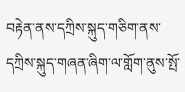བརྟེན་ནས་དཀྲིས་སྐུད་གཅིག་ནས་དཀྲིས་སྐུད་གཞན་ཞིག་ལ་གློག་ནུས་སྤོ་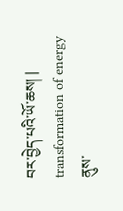བར་བྱེད་པའི་ཡོ་ཆས། |
transformation of energy ནུས་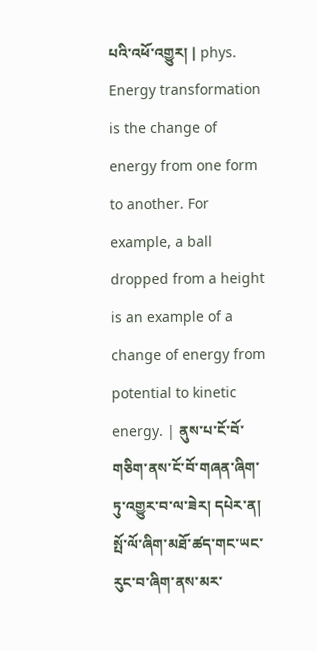པའི་འཕོ་འགྱུར། | phys. Energy transformation is the change of energy from one form to another. For example, a ball dropped from a height is an example of a change of energy from potential to kinetic energy. | ནུས་པ་ངོ་བོ་གཅིག་ནས་ངོ་བོ་གཞན་ཞིག་ཏུ་འགྱུར་བ་ལ་ཟེར། དཔེར་ན། སྤོ་ལོ་ཞིག་མཐོ་ཚད་གང་ཡང་རུང་བ་ཞིག་ནས་མར་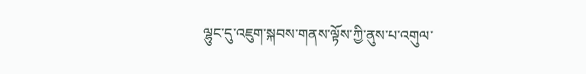ལྷུང་དུ་འཇུག་སྐབས་གནས་ལྟོས་ཀྱི་ནུས་པ་འགུལ་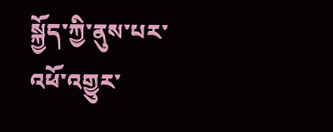སྐྱོད་ཀྱི་ནུས་པར་འཕོ་འགྱུར་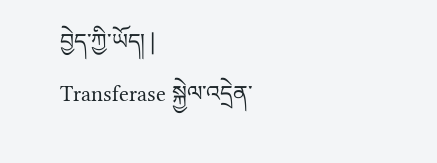བྱེད་ཀྱི་ཡོད། |
Transferase སྐྱེལ་འདྲེན་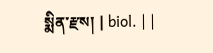སྨིན་རྫས། | biol. | |